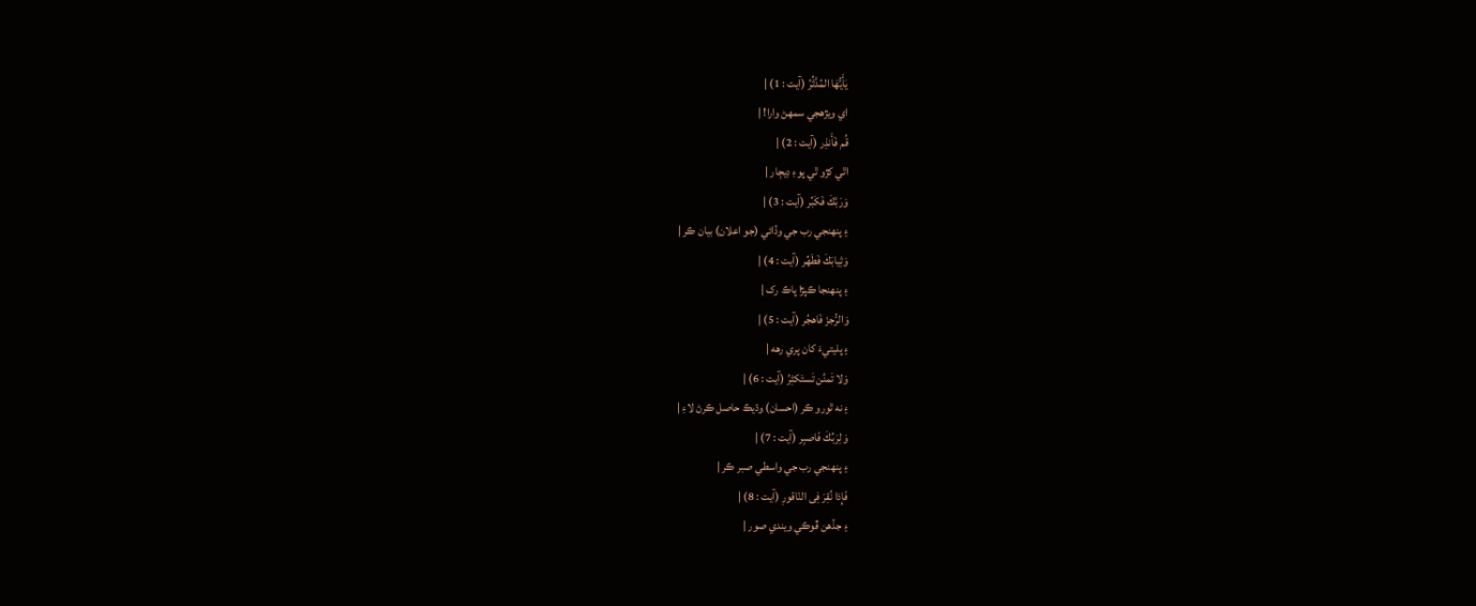يٰأَيُّهَا المُدَّثِّرُ (آيت : 1) |
اي ويڙهجي سمهڻ وارا! |
قُم فَأَنذِر (آيت : 2) |
اٿي کڙو ٿي پوءِ ڊيڄار |
وَرَبَّكَ فَكَبِّر (آيت : 3) |
۽ پنهنجي رب جي وڏائي (جو اعلان) بيان ڪر |
وَثِيابَكَ فَطَهِّر (آيت : 4) |
۽ پنهنجا ڪپڙا پاڪ رک |
وَالرُّجزَ فَاهجُر (آيت : 5) |
۽ پليتيءَ کان پري رهه |
وَلا تَمنُن تَستَكثِرُ (آيت : 6) |
۽ نه ٿورو ڪر (احسان) وڌيڪ حاصل ڪرڻ لاءِ |
وَلِرَبِّكَ فَاصبِر (آيت : 7) |
۽ پنهنجي رب جي واسطي صبر ڪر |
فَإِذا نُقِرَ فِى النّاقورِ (آيت : 8) |
۽ جڏهن ڦوڪي ويندي صور |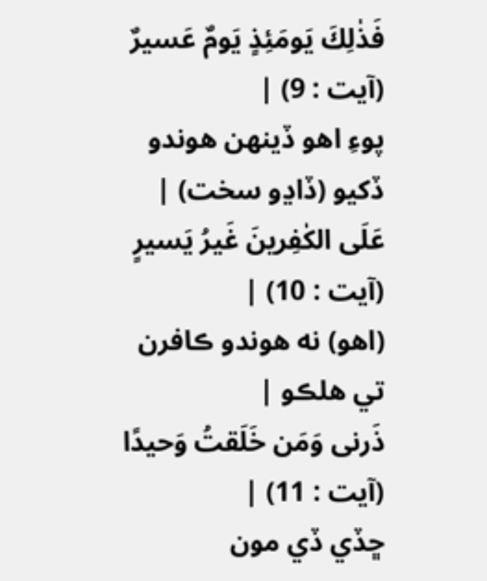فَذٰلِكَ يَومَئِذٍ يَومٌ عَسيرٌ (آيت : 9) |
پوءِ اهو ڏينهن هوندو ڏکيو (ڏاڍو سخت) |
عَلَى الكٰفِرينَ غَيرُ يَسيرٍ (آيت : 10) |
(اهو) نه هوندو ڪافرن تي هلڪو |
ذَرنى وَمَن خَلَقتُ وَحيدًا (آيت : 11) |
ڇڏي ڏي مون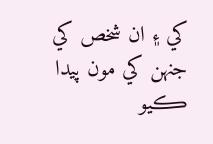کي ۽ ان شخص کي جنهن کي مون پيدا ڪيو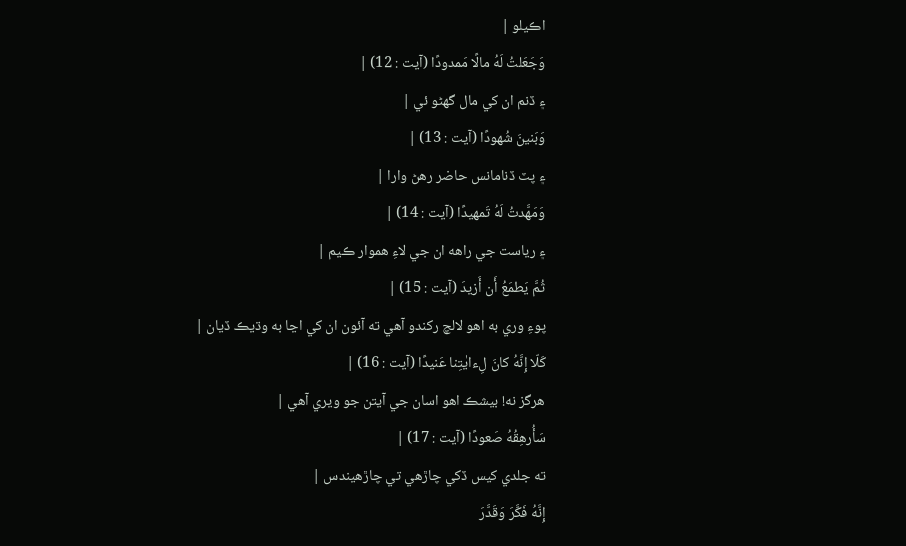اڪيلو |
وَجَعَلتُ لَهُ مالًا مَمدودًا (آيت : 12) |
۽ ڏنم ان کي مال گهڻو ئي |
وَبَنينَ شُهودًا (آيت : 13) |
۽ پٽ ڏنامانس حاضر رهڻ وارا |
وَمَهَّدتُ لَهُ تَمهيدًا (آيت : 14) |
۽ رياست جي راهه ان جي لاءِ هموار ڪيم |
ثُمَّ يَطمَعُ أَن أَزيدَ (آيت : 15) |
پوءِ وري به اهو لالچ رکندو آهي ته آئون ان کي اڃا به وڌيڪ ڏيان |
كَلّا إِنَّهُ كانَ لِءايٰتِنا عَنيدًا (آيت : 16) |
هرگز نه! بيشڪ اهو اسان جي آيتن جو ويري آهي |
سَأُرهِقُهُ صَعودًا (آيت : 17) |
ته جلدي کيس ڏکي چاڙهي تي چاڙهيندس |
إِنَّهُ فَكَّرَ وَقَدَّرَ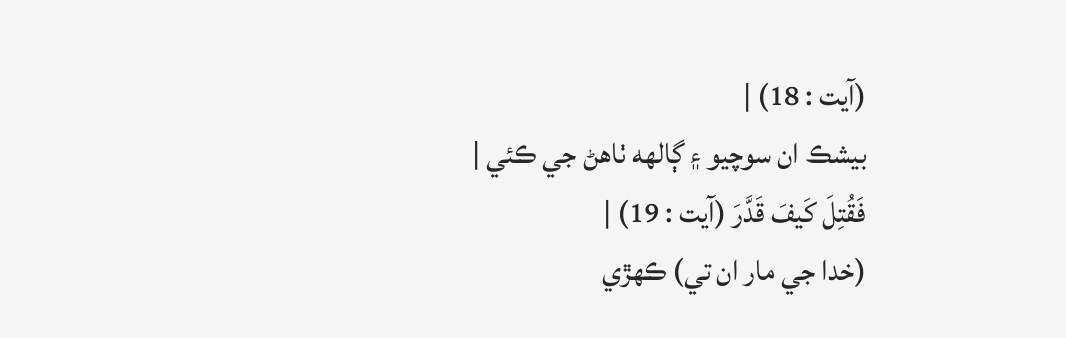(آيت : 18) |
بيشڪ ان سوچيو ۽ ڳالهه ٺاهڻ جي ڪئي |
فَقُتِلَ كَيفَ قَدَّرَ (آيت : 19) |
(خدا جي مار ان تي) ڪهڙي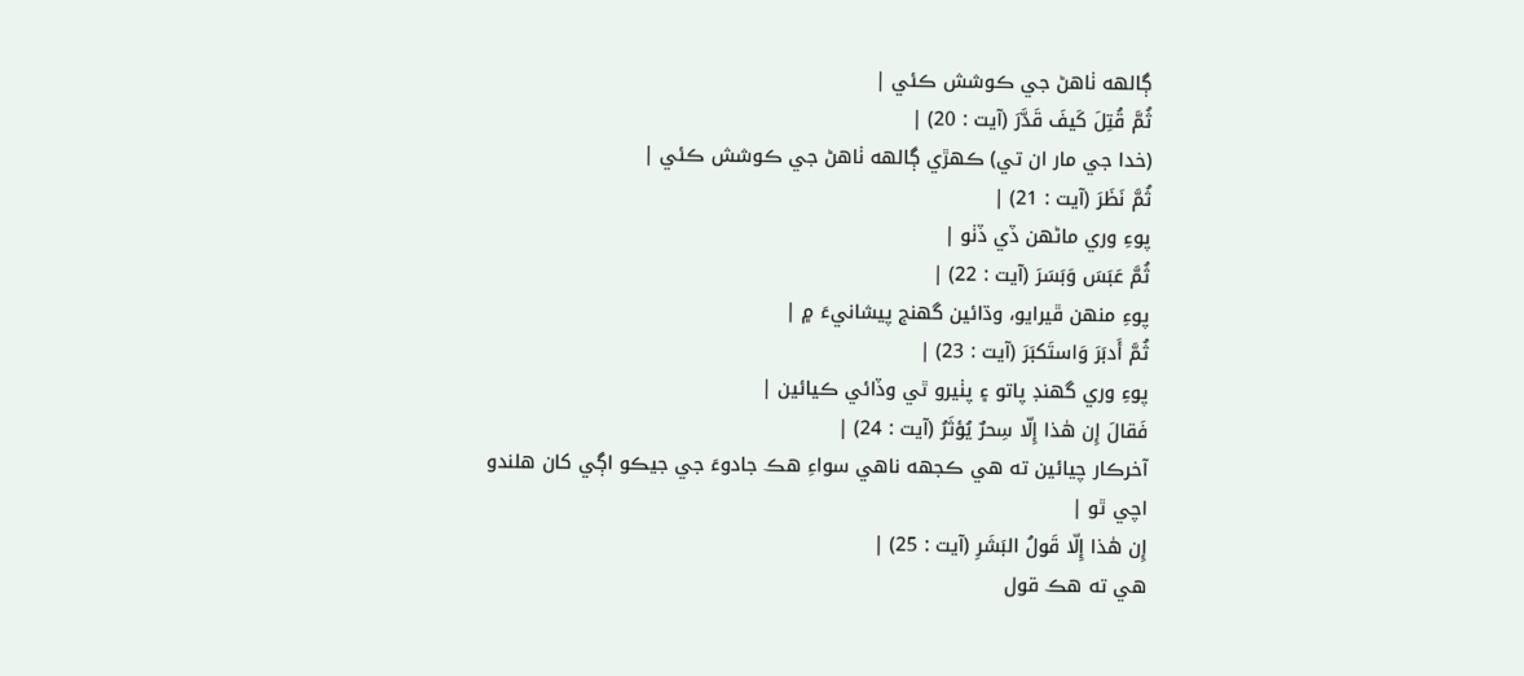ڳالهه ٺاهڻ جي ڪوشش ڪئي |
ثُمَّ قُتِلَ كَيفَ قَدَّرَ (آيت : 20) |
(خدا جي مار ان تي) ڪهڙي ڳالهه ٺاهڻ جي ڪوشش ڪئي |
ثُمَّ نَظَرَ (آيت : 21) |
پوءِ وري ماڻهن ڏي ڏٺو |
ثُمَّ عَبَسَ وَبَسَرَ (آيت : 22) |
پوءِ منهن ڦيرايو، وڌائين گهنج پيشانيءَ ۾ |
ثُمَّ أَدبَرَ وَاستَكبَرَ (آيت : 23) |
پوءِ وري گهنڊ پاتو ۽ پٺيرو ٿي وڏائي ڪيائين |
فَقالَ إِن هٰذا إِلّا سِحرٌ يُؤثَرُ (آيت : 24) |
آخرڪار چيائين ته هي ڪجهه ناهي سواءِ هڪ جادوءَ جي جيڪو اڳي کان هلندو اچي ٿو |
إِن هٰذا إِلّا قَولُ البَشَرِ (آيت : 25) |
هي ته هڪ قول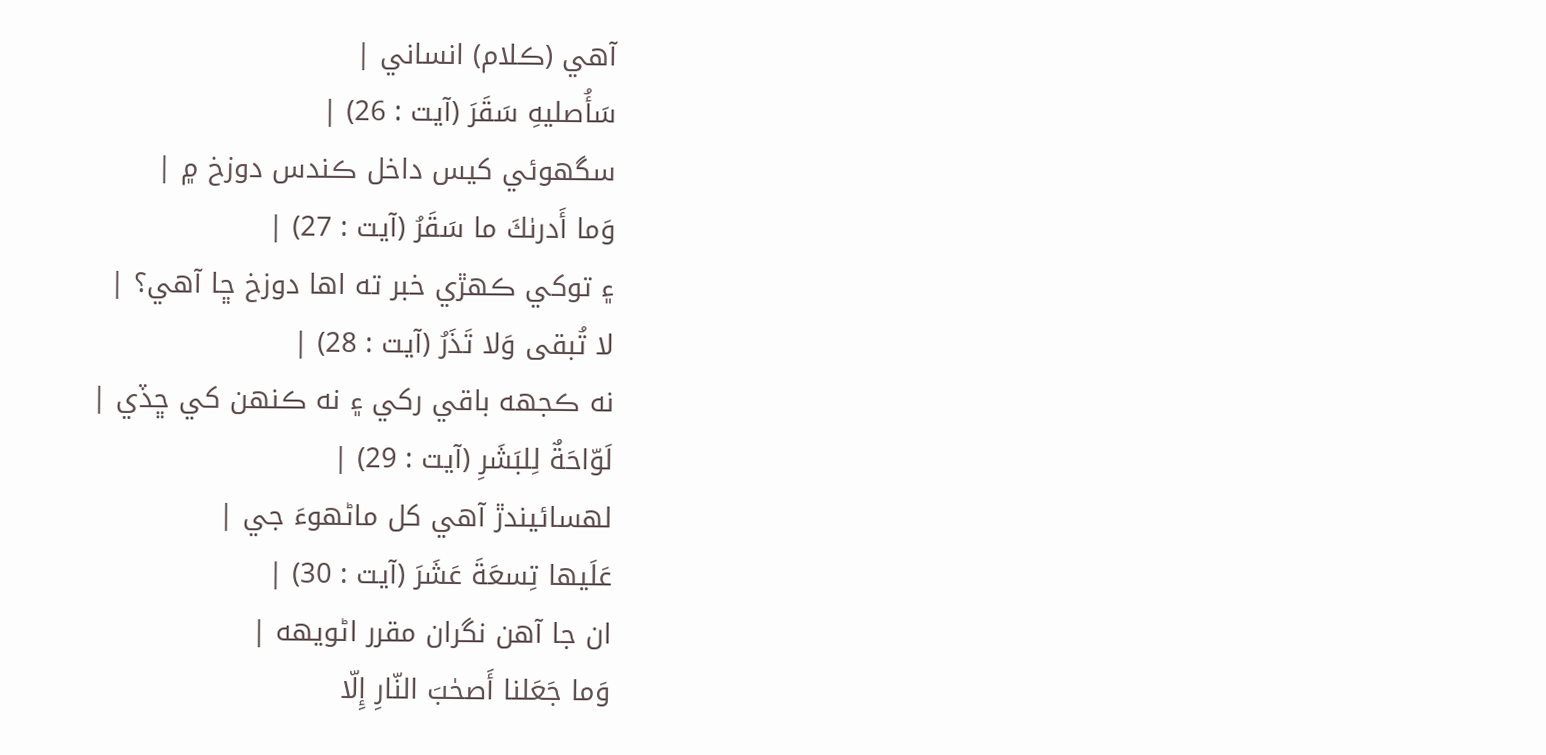آهي (ڪلام) انساني |
سَأُصليهِ سَقَرَ (آيت : 26) |
سگهوئي کيس داخل ڪندس دوزخ ۾ |
وَما أَدرىٰكَ ما سَقَرُ (آيت : 27) |
۽ توکي ڪهڙي خبر ته اها دوزخ ڇا آهي؟ |
لا تُبقى وَلا تَذَرُ (آيت : 28) |
نه ڪجهه باقي رکي ۽ نه ڪنهن کي ڇڏي |
لَوّاحَةٌ لِلبَشَرِ (آيت : 29) |
لهسائيندڙ آهي کل ماڻهوءَ جي |
عَلَيها تِسعَةَ عَشَرَ (آيت : 30) |
ان جا آهن نگران مقرر اڻويهه |
وَما جَعَلنا أَصحٰبَ النّارِ إِلّا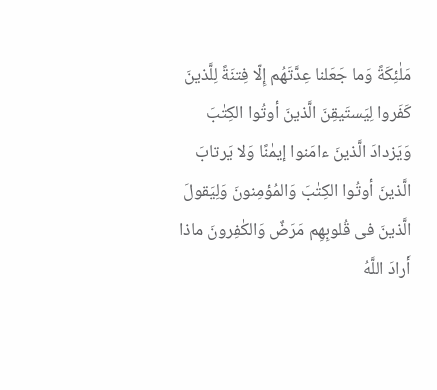مَلٰئِكَةً وَما جَعَلنا عِدَّتَهُم إِلّا فِتنَةً لِلَّذينَ كَفَروا لِيَستَيقِنَ الَّذينَ أوتُوا الكِتٰبَ وَيَزدادَ الَّذينَ ءامَنوا إيمٰنًا وَلا يَرتابَ الَّذينَ أوتُوا الكِتٰبَ وَالمُؤمِنونَ وَلِيَقولَ الَّذينَ فى قُلوبِهِم مَرَضٌ وَالكٰفِرونَ ماذا أَرادَ اللَّهُ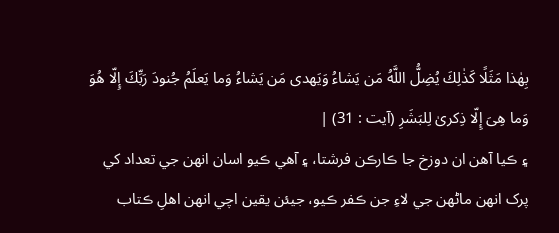بِهٰذا مَثَلًا كَذٰلِكَ يُضِلُّ اللَّهُ مَن يَشاءُ وَيَهدى مَن يَشاءُ وَما يَعلَمُ جُنودَ رَبِّكَ إِلّا هُوَ وَما هِىَ إِلّا ذِكرىٰ لِلبَشَرِ (آيت : 31) |
۽ ڪيا آهن ان دوزخ جا ڪارڪن فرشتا، ۽ آهي ڪيو اسان انهن جي تعداد کي پرک انهن ماڻهن جي لاءِ جن ڪفر ڪيو، جيئن يقين اچي انهن اهلِ ڪتاب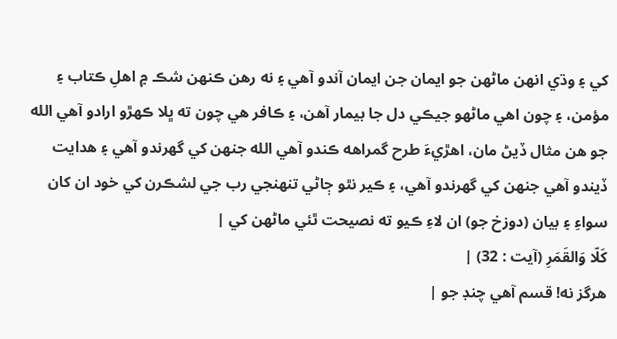کي ۽ وڌي انهن ماڻهن جو ايمان جن ايمان آندو آهي ۽ نه رهن ڪنهن شڪ ۾ اهلِ ڪتاب ۽ مؤمن، ۽ چون اهي ماڻهو جيڪي دل جا بيمار آهن، ۽ ڪافر هي چون ته ڀلا ڪهڙو ارادو آهي الله جو هن مثال ڏيڻ مان، اهڙيءَ طرح گمراهه ڪندو آهي الله جنهن کي گهرندو آهي ۽ هدايت ڏيندو آهي جنهن کي گهرندو آهي، ۽ ڪير نٿو ڄاڻي تنهنجي رب جي لشڪرن کي خود ان کان سواءِ ۽ بيان (دوزخ جو) ان لاءِ ڪيو ته نصيحت ٿئي ماڻهن کي |
كَلّا وَالقَمَرِ (آيت : 32) |
هرگز نه! قسم آهي چنڊ جو |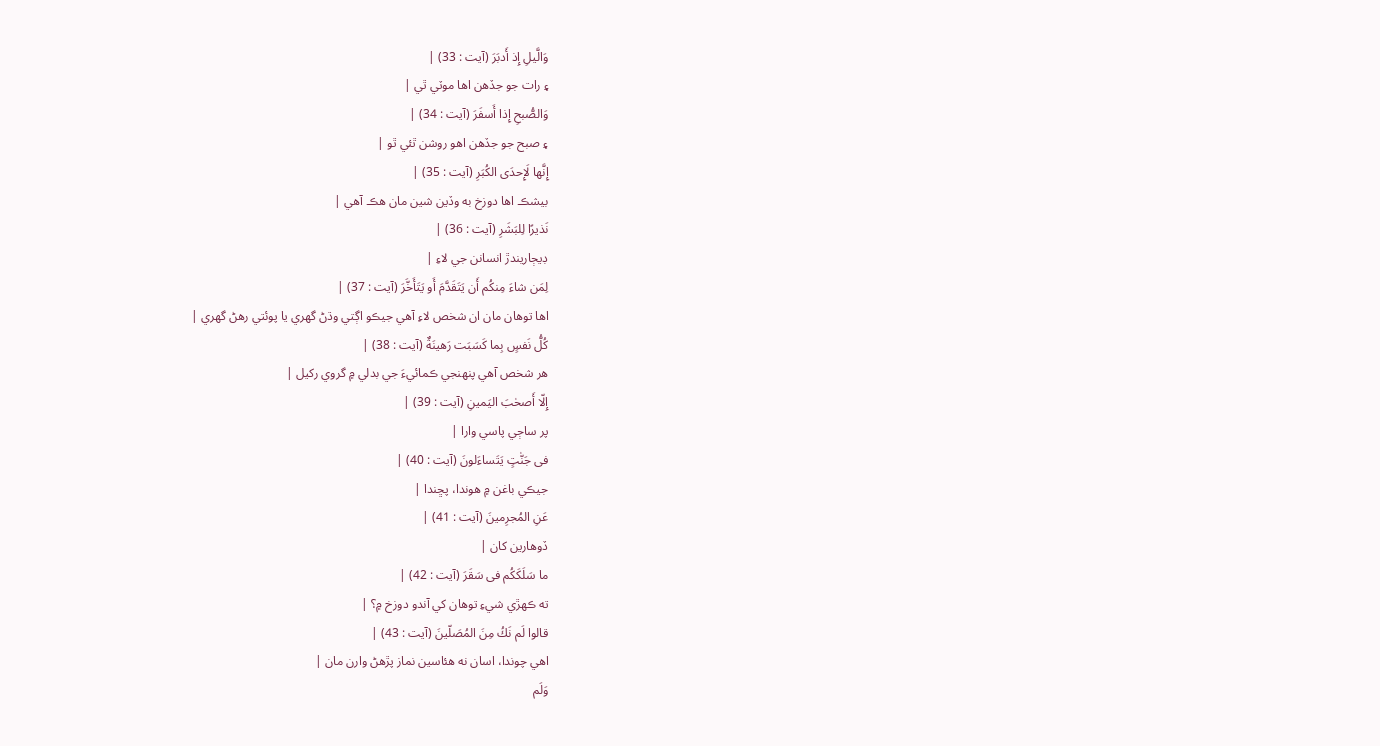وَالَّيلِ إِذ أَدبَرَ (آيت : 33) |
۽ رات جو جڏهن اها موٽي ٿي |
وَالصُّبحِ إِذا أَسفَرَ (آيت : 34) |
۽ صبح جو جڏهن اهو روشن ٿئي ٿو |
إِنَّها لَإِحدَى الكُبَرِ (آيت : 35) |
بيشڪ اها دوزخ به وڏين شين مان هڪ آهي |
نَذيرًا لِلبَشَرِ (آيت : 36) |
ڊيڄاريندڙ انسانن جي لاءِ |
لِمَن شاءَ مِنكُم أَن يَتَقَدَّمَ أَو يَتَأَخَّرَ (آيت : 37) |
اها توهان مان ان شخص لاءِ آهي جيڪو اڳتي وڌڻ گهري يا پوئتي رهڻ گهري |
كُلُّ نَفسٍ بِما كَسَبَت رَهينَةٌ (آيت : 38) |
هر شخص آهي پنهنجي ڪمائيءَ جي بدلي ۾ گروي رکيل |
إِلّا أَصحٰبَ اليَمينِ (آيت : 39) |
پر ساڄي پاسي وارا |
فى جَنّٰتٍ يَتَساءَلونَ (آيت : 40) |
جيڪي باغن ۾ هوندا، پڇندا |
عَنِ المُجرِمينَ (آيت : 41) |
ڏوهارين کان |
ما سَلَكَكُم فى سَقَرَ (آيت : 42) |
ته ڪهڙي شيءِ توهان کي آندو دوزخ ۾؟ |
قالوا لَم نَكُ مِنَ المُصَلّينَ (آيت : 43) |
اهي چوندا، اسان نه هئاسين نماز پڙهڻ وارن مان |
وَلَم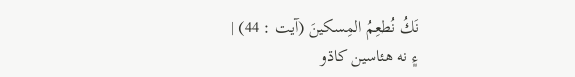نَكُ نُطعِمُ المِسكينَ (آيت : 44) |
۽ نه هئاسين کاڌو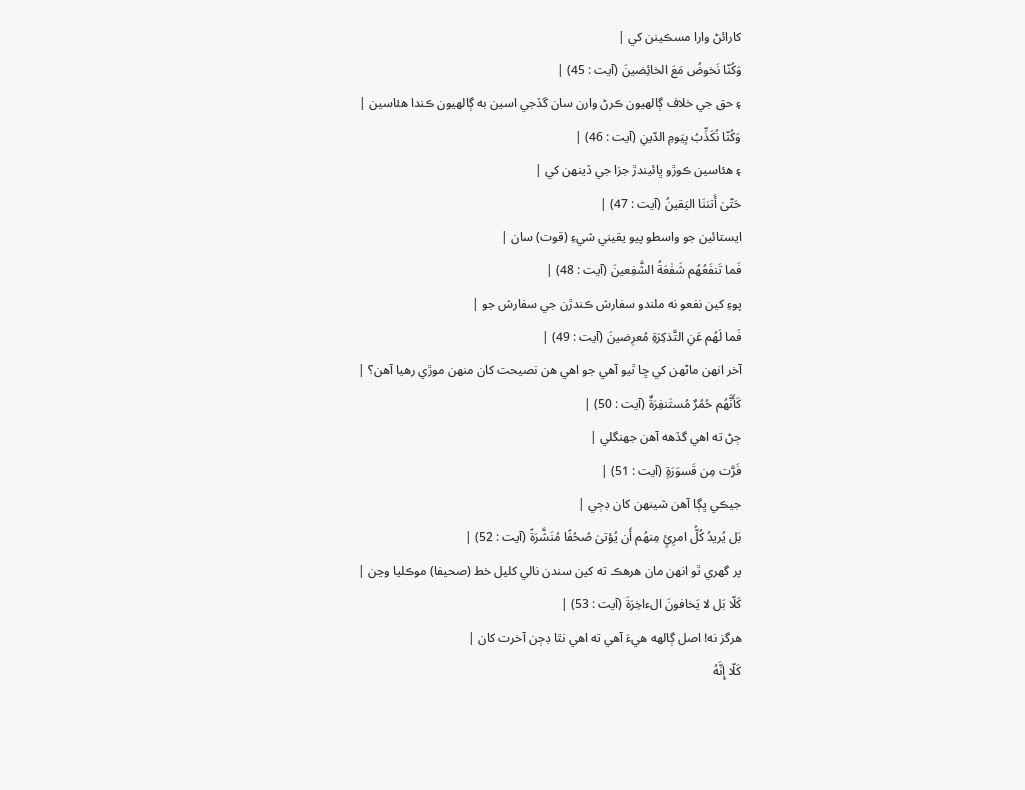کارائڻ وارا مسڪينن کي |
وَكُنّا نَخوضُ مَعَ الخائِضينَ (آيت : 45) |
۽ حق جي خلاف ڳالهيون ڪرڻ وارن سان گڏجي اسين به ڳالهيون ڪندا هئاسين |
وَكُنّا نُكَذِّبُ بِيَومِ الدّينِ (آيت : 46) |
۽ هئاسين ڪوڙو ڀائيندڙ جزا جي ڏينهن کي |
حَتّىٰ أَتىٰنَا اليَقينُ (آيت : 47) |
ايستائين جو واسطو پيو يقيني شيءِ (قوت) سان |
فَما تَنفَعُهُم شَفٰعَةُ الشّٰفِعينَ (آيت : 48) |
پوءِ کين نفعو نه ملندو سفارش ڪندڙن جي سفارش جو |
فَما لَهُم عَنِ التَّذكِرَةِ مُعرِضينَ (آيت : 49) |
آخر انهن ماڻهن کي ڇا ٿيو آهي جو اهي هن نصيحت کان منهن موڙي رهيا آهن؟ |
كَأَنَّهُم حُمُرٌ مُستَنفِرَةٌ (آيت : 50) |
ڄڻ ته اهي گڏهه آهن جهنگلي |
فَرَّت مِن قَسوَرَةٍ (آيت : 51) |
جيڪي ڀڳا آهن شينهن کان ڊڄي |
بَل يُريدُ كُلُّ امرِئٍ مِنهُم أَن يُؤتىٰ صُحُفًا مُنَشَّرَةً (آيت : 52) |
پر گهري ٿو انهن مان هرهڪ ته کين سندن نالي کليل خط (صحيفا) موڪليا وڃن |
كَلّا بَل لا يَخافونَ الءاخِرَةَ (آيت : 53) |
هرگز نه! اصل ڳالهه هيءَ آهي ته اهي نٿا ڊڄن آخرت کان |
كَلّا إِنَّهُ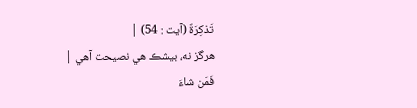تَذكِرَةٌ (آيت : 54) |
هرگز نه، بيشڪ هي نصيحت آهي |
فَمَن شاءَ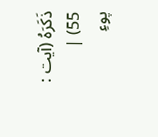ذَكَرَهُ (آيت : 55) |
پوءِ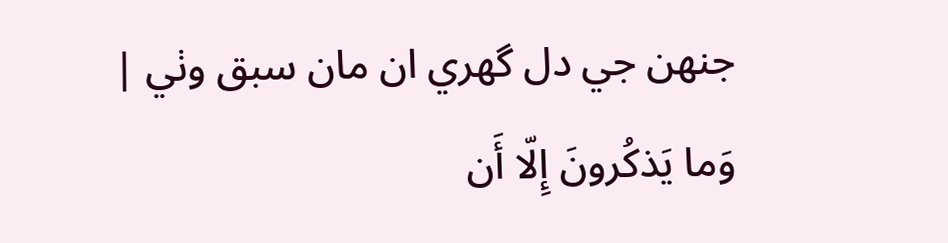جنهن جي دل گهري ان مان سبق وٺي |
وَما يَذكُرونَ إِلّا أَن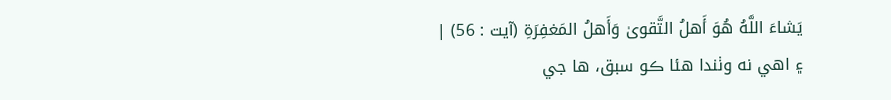يَشاءَ اللَّهُ هُوَ أَهلُ التَّقوىٰ وَأَهلُ المَغفِرَةِ (آيت : 56) |
۽ اهي نه وٺندا هئا ڪو سبق، ها جي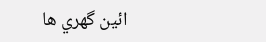ائين گهري ها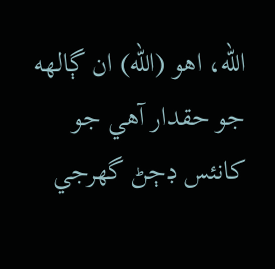الله، اهو (الله) ان ڳالهه جو حقدار آهي جو کانئس ڊڄڻ گهرجي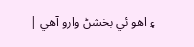۽ اهو ئي بخشڻ وارو آهي |